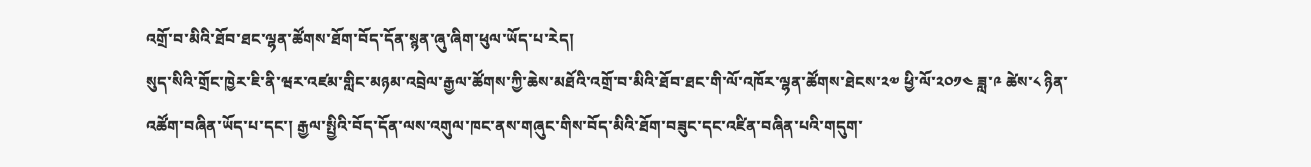འགྲོ་བ་མིའི་ཐོབ་ཐང་ལྷན་ཚོགས་ཐོག་བོད་དོན་སྙན་ཞུ་ཞིག་ཕུལ་ཡོད་པ་རེད།
སུད་སིའི་གྲོང་ཁྱེར་ཇི་ནི་ཝར་འཛམ་གླིང་མཉམ་འབྲེལ་རྒྱལ་ཚོགས་ཀྱི་ཆེས་མཐོའི་འགྲོ་བ་མིའི་ཐོབ་ཐང་གི་ལོ་འཁོར་ལྷན་ཚོགས་ཐེངས་༢༧ ཕྱི་ལོ་༢༠༡༤ ཟླ་༩ ཚེས་༨ ཉིན་འཚོག་བཞིན་ཡོད་པ་དང་། རྒྱལ་སྤྱིའི་བོད་དོན་ལས་འགུལ་ཁང་ནས་གཞུང་གིས་བོད་མིའི་ཐོག་བཟུང་དང་འཛིན་བཞིན་པའི་གདུག་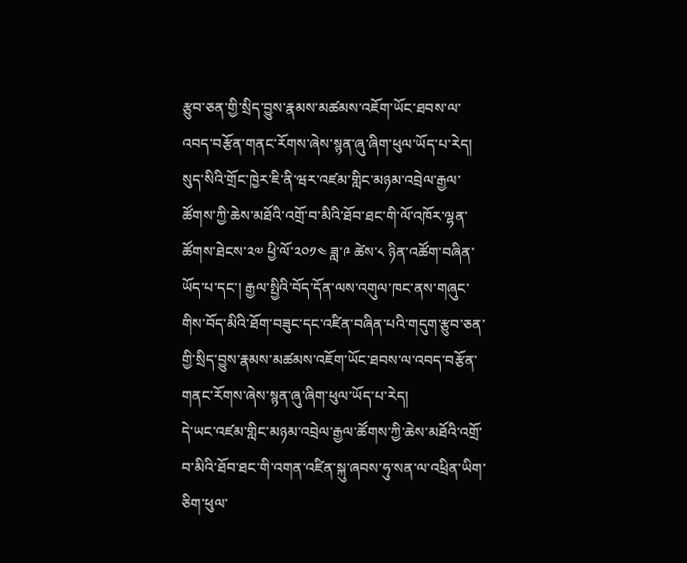རྩུབ་ཅན་གྱི་སྲིད་བྱུས་རྣམས་མཚམས་འཇོག་ཡོང་ཐབས་ལ་འབད་བརྩོན་གནང་རོགས་ཞེས་སྙན་ཞུ་ཞིག་ཕུལ་ཡོད་པ་རེད།
སུད་སིའི་གྲོང་ཁྱེར་ཇི་ནི་ཝར་འཛམ་གླིང་མཉམ་འབྲེལ་རྒྱལ་ཚོགས་ཀྱི་ཆེས་མཐོའི་འགྲོ་བ་མིའི་ཐོབ་ཐང་གི་ལོ་འཁོར་ལྷན་ཚོགས་ཐེངས་༢༧ ཕྱི་ལོ་༢༠༡༤ ཟླ་༩ ཚེས་༨ ཉིན་འཚོག་བཞིན་ཡོད་པ་དང་། རྒྱལ་སྤྱིའི་བོད་དོན་ལས་འགུལ་ཁང་ནས་གཞུང་གིས་བོད་མིའི་ཐོག་བཟུང་དང་འཛིན་བཞིན་པའི་གདུག་རྩུབ་ཅན་གྱི་སྲིད་བྱུས་རྣམས་མཚམས་འཇོག་ཡོང་ཐབས་ལ་འབད་བརྩོན་གནང་རོགས་ཞེས་སྙན་ཞུ་ཞིག་ཕུལ་ཡོད་པ་རེད།
དེ་ཡང་འཛམ་གླིང་མཉམ་འབྲེལ་རྒྱལ་ཚོགས་ཀྱི་ཆེས་མཐོའི་འགྲོ་བ་མིའི་ཐོབ་ཐང་གི་འགན་འཛིན་སྐུ་ཞབས་ཧུ་སན་ལ་འཕྲིན་ཡིག་ཅིག་ཕུལ་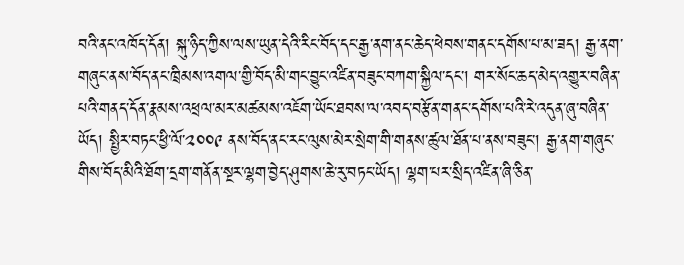བའི་ནང་འཁོད་དོན། སྐུ་ཉིད་ཀྱིས་ལས་ཡུན་དེའི་རིང་བོད་དང་རྒྱ་ནག་ནང་ཆེད་ཕེབས་གནང་དགོས་པ་མ་ཟད། རྒྱ་ནག་གཞུང་ནས་བོད་ནང་ཁྲིམས་འགལ་གྱི་བོད་མི་གང་བྱུང་འཛིན་བཟུང་བཀག་སྐྱིལ་དང་། གར་སོང་ཆད་མེད་འགྱུར་བཞིན་པའི་གནད་དོན་རྣམས་འཕྲལ་མར་མཚམས་འཇོག་ཡོང་ཐབས་ལ་འབད་བརྩོན་གནང་དགོས་པའི་རེ་འདུན་ཞུ་བཞིན་ཡོད། སྤྱིར་བཏང་ཕྱི་ལོ་༢༠༠༩ ནས་བོད་ནང་རང་ལུས་མེར་སྲེག་གི་གནས་ཚུལ་ཐོན་པ་ནས་བཟུང་། རྒྱ་ནག་གཞུང་གིས་བོད་མིའི་ཐོག་དྲག་གནོན་སྔར་ལྷག་བྱེད་ཤུགས་ཆེ་རུ་བཏང་ཡོད། ལྷག་པར་སྲིད་འཛིན་ཞི་ཅིན་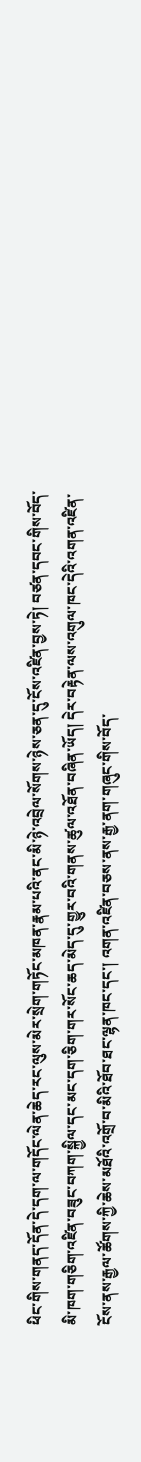ཕིང་གིས་གནད་དོན་དེ་དག་ལ་གདོང་ལེན་ཆེད་རང་ལུས་མེར་སྲེག་གཏོང་མཁན་རྣམ་པའི་ནང་མི་ཉེ་འབྲེལ་སོགས་ཉེས་ཅན་དུ་ངོས་འཛིན་བྱས་ཏེ། བཙན་དབང་གིས་བོད་མི་ཁག་གཅིག་འཛིན་བཟུང་བཀག་སྐྱིལ་དང་མང་དག་ཅིག་གར་སོང་ཆད་མེད་དུ་གྱུར་བའི་གནས་ཚུལ་འཐོན་བཞིན་ཡོད། དེར་བརྟེན་ལས་འགུལ་ཁང་དེའི་འགན་འཛིན་ངོས་ནས་རྒྱལ་ཚོགས་ཀྱི་ཆེས་མཐོའི་འགྲོ་བ་མིའི་ཐོབ་ཐང་ལྷན་ཁང་དང་། འགན་འཛིན་བཅས་ནས་རྒྱ་ནག་གཞུང་གིས་བོད་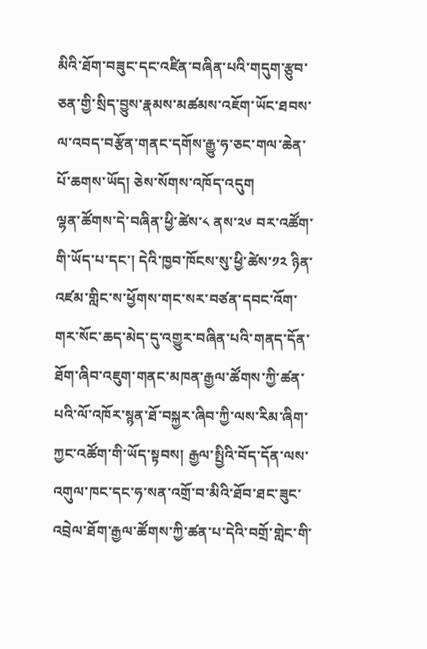མིའི་ཐོག་བཟུང་དང་འཛིན་བཞིན་པའི་གདུག་རྩུབ་ཅན་གྱི་སྲིད་བྱུས་རྣམས་མཚམས་འཇོག་ཡོང་ཐབས་ལ་འབད་བརྩོན་གནང་དགོས་རྒྱུ་ཧ་ཅང་གལ་ཆེན་པོ་ཆགས་ཡོད། ཅེས་སོགས་འཁོད་འདུག
ལྷན་ཚོགས་དེ་བཞིན་ཕྱི་ཚེས་༨ ནས་༢༦ བར་འཚོག་གི་ཡོད་པ་དང་། དེའི་ཁྱབ་ཁོངས་སུ་ཕྱི་ཚེས་༡༢ ཉིན་འཛམ་གླིང་ས་ཕྱོགས་གང་སར་བཙན་དབང་འོག་གར་སོང་ཆད་མེད་དུ་འགྱུར་བཞིན་པའི་གནད་དོན་ཐོག་ཞིབ་འཇུག་གནང་མཁན་རྒྱལ་ཚོགས་ཀྱི་ཚན་པའི་ལོ་འཁོར་སྙན་ཐོ་བསྐྱར་ཞིབ་ཀྱི་ལས་རིམ་ཞིག་ཀྱང་འཚོག་གི་ཡོད་སྟབས། རྒྱལ་སྤྱིའི་བོད་དོན་ལས་འགུལ་ཁང་དང་ཧ་སན་འགྲོ་བ་མིའི་ཐོབ་ཐང་ཟུང་འབྲེལ་ཐོག་རྒྱལ་ཚོགས་ཀྱི་ཚན་པ་དེའི་བགྲོ་གླེང་གི་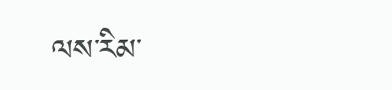ལས་རིམ་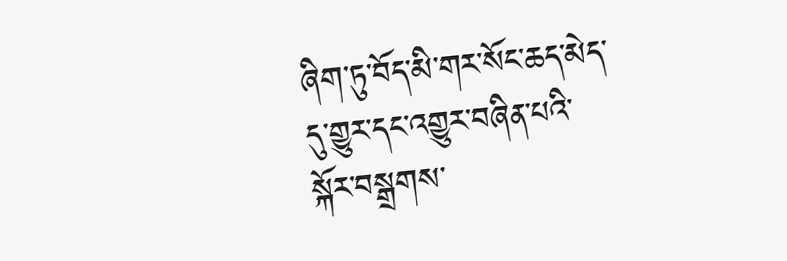ཞིག་ཏུ་བོད་མི་གར་སོང་ཆད་མེད་དུ་གྱུར་དང་འགྱུར་བཞིན་པའི་སྐོར་བསྒྲགས་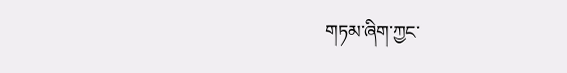གཏམ་ཞིག་ཀྱང་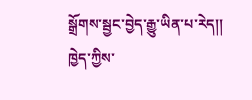སྒྲོགས་སྦྱང་བྱེད་རྒྱུ་ཡིན་པ་རེད།།
ཁྱེད་ཀྱིས་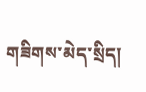གཟིགས་མེད་སྲིད།